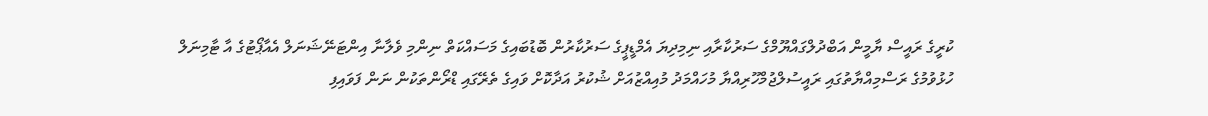ކުރީގެ ރައީސް ޔާމީން އަބްދުލްގައްޔޫމްގެ ސަރުކާރާއި ނިމިދިޔަ އެމްޑީޕީގެ ސަރުކާރުން ބޮޑުބައިގެ މަސައްކަތް ނިންމި ވެލާނާ އިންޓަނޭޝަނަލް އެއާޕޯޓުގެ އާ ޓާމިނަލް ހުޅުވުމުގެ ރަސްމިއްޔާތުގައި ރައީސުލްޖުމްހޫރިއްޔާ މުހައްމަދު މުއިއްޒުއަށް ޝުކުރު އަދާކޮށް ވައިގެ ތެރޭގައި ޑްރޯންތަކުން ނަން ފަވައިފި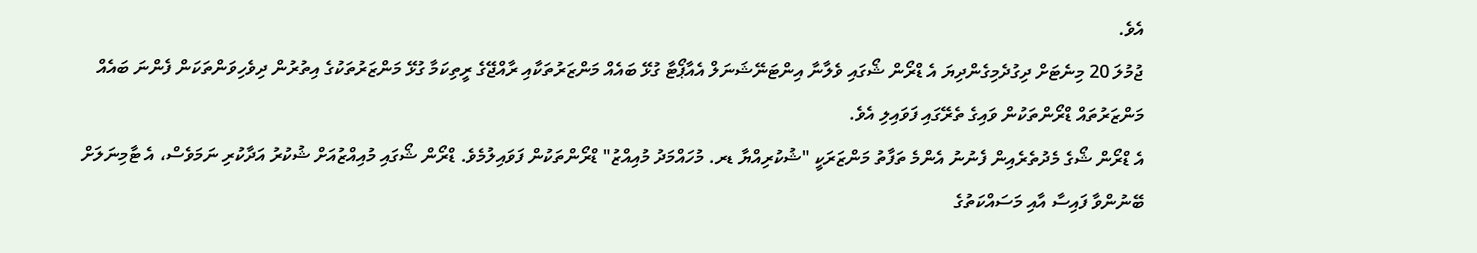އެވެ.
ޖުމުލަ 20 މިނެޓަށް ދިގުދެމިގެންދިޔަ އެ ޑްރޯން ޝޯގައި ވެލާނާ އިންޓަނޭޝަނަލް އެއާޕޯޓާ ގުޅޭ ބައެއް މަންޒަރުތަކާއި ރާއްޖޭގެ ރީތިކަމާ ގުޅޭ މަންޒަރުތަކުގެ އިތުރުން ދިވެހިވަންތަކަން ފެންނަ ބައެއް މަންޒަރުތައް ޑްރޯންތަކުން ވައިގެ ތެރޭގައި ފަވައިލި އެވެ.
އެ ޑްރޯން ޝޯގެ މެދުތެރެއިން ފެނުނު އެންމެ ތަފާތު މަންޒަރަކީ "ޝުކުރިއްޔާ ޑރ. މުހައްމަދު މުއިއްޒު" ޑްރޯންތަކުން ފަވައިލުމެވެ. ޑްރޯން ޝޯގައި މުއިއްޒުއަށް ޝުކުރު އަދާކުރި ނަމަވެސް، އެ ޓާމިނަލަށް ބޭނުންވާ ފައިސާ އާއި މަސައްކަތުގެ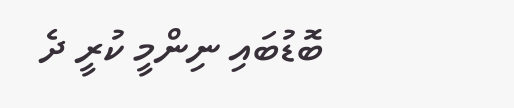ބޮޑުބައި ނިންމީ ކުރީ ދެ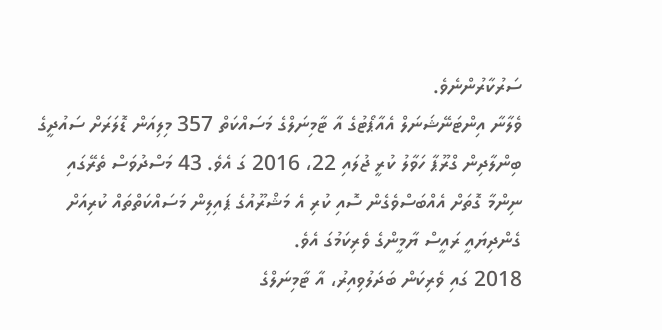ސަރުކާރުންނެވެ.
ވެލާނާ އިންޓަނޭޝަނަލް އެއާޕޯޓުގެ އާ ޓާމިނަލްގެ މަސައްކަތް 357 މިލިއަން ޑޮލަރަށް ސައުދީގެ ބިންލާދިން ގްރޫޕާ ހަވާލު ކުރީ ޖުލައި 22، 2016 ގަ އެވެ. 43 މަސްދުވަސް ތެރޭގައި ނިންމާ ގޮތަށް އެއްބަސްވެގެން ސޮއި ކުރި އެ މަޝްރޫއުގެ ޕައިލިން މަސައްކަތްތައް ކުރިއަށް ގެންދިޔައީ ރައީސް ޔާމީންގެ ވެރިކަމުގަ އެވެ.
2018 ގައި ވެރިކަން ބަދަލުވިއިރު، އާ ޓާމިނަލްގެ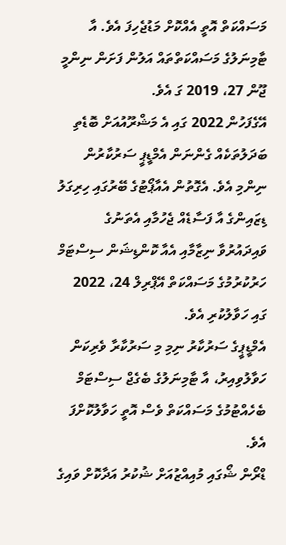މަސައްކަތް އޮތީ އެއްކޮށް މަޑުޖެހިފަ އެވެ. އާ ޓާމިނަލުގެ މަސައްކަތްތައް އަލުން ފަށަން ނިންމީ ޖޫން 27، 2019 ގަ އެވެ.
އޭގެފަހުން 2022 ގައި އެ މަޝްރޫއުއަށް ބޮޑެތި ބަދަލުތަކެއް ގެންނަން އެމްޑީޕީ ސަރުކާރުން ނިންމި އެވެ. އެގޮތުން އެއާޕޯޓުގެ ބޭރުގައި ހިރިގަލު ޑިޒައިންގެ އާ ފަސާޑެއް ޖެހުމާއި އެތަނުގެ ވައިދައުރުވާ ނިޒާމާއި އެއާ ކޮންޑިޝަން ސިސްޓަމް ހަރުކުރުމުގެ މަސައްކަތް އޭޕްރިލް 24، 2022 ގައި ހަވާލުކުރި އެވެ.
އެމްޑީޕީގެ ސަރުކާރު ނިމި މި ސަރުކާރާ ވެރިކަން ހަވާލުވިއިރު، އާ ޓާމިނަލުގެ ބެގެޖް ސިސްޓަމް ބެހެއްޓުމުގެ މަސައްކަތް ވެސް އޮތީ ހަވާލުކޮށްފަ އެވެ.
ޑްރޯން ޝޯގައި މުއިއްޒުއަށް ޝުކުރު އަދާކޮށް ވައިގެ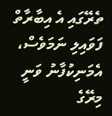ތެރޭގައި އެ އިބާރާތް ފަވައިލި ނަމަވެސް، އެމަނިކުފާނު ވަނީ މިރޭގެ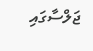ޖަލްސާގައި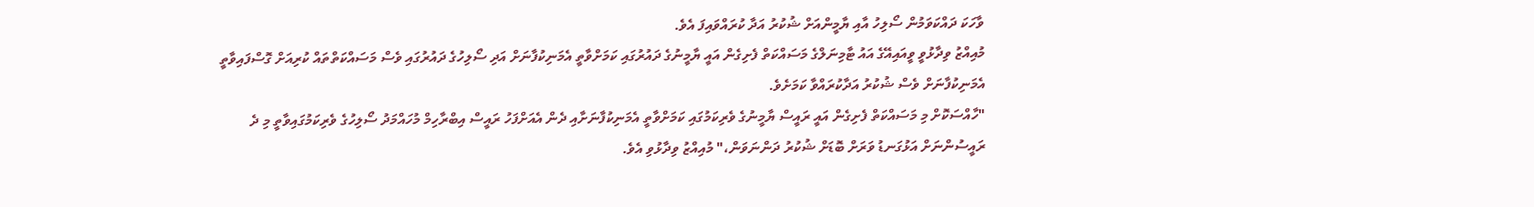ވާހަކަ ދައްކަވަމުން ސޯލިހު އާއި ޔާމީންއަށް ޝުކުރު އަދާ ކުރައްވައިފަ އެވެ.
މުއިއްޒު ވިދާޅުވީ ވީއައިއޭގެ އައު ޓާމިނަލްގެ މަސައްކަތް ފެށިގެން އައީ ޔާމީނުގެ ދައުރުގައި ކަމަށްވާތީ އެމަނިކުފާނަށް އަދި ސޯލިހުގެ ދައުރުގައި ވެސް މަސައްކަތްތައް ކުރިއަށް ގޮސްފައިވާތީ އެމަނިކުފާނަށް ވެސް ޝުކުރު އަދާކުރައްވާ ކަމަށެވެ.
"ހާއްސަކޮށް މި މަސައްކަތް ފެށިގެން އައީ ރައީސް ޔާމީނުގެ ވެރިކަމުގައި ކަމަށްވާތީ އެމަނިކުފާނަށާއި ދެން އެއަށްފަހު ރައީސް އިބްރާހިމް މުހައްމަދު ސޯލިހުގެ ވެރިކަމުގައިވާތީ މި ދެ ރައީސުންނަށް އަޅުގަނޑު ވަރަށް ބޮޑަށް ޝުކުރު ދަންނަވަން،" މުއިއްޒު ވިދާޅުވި އެވެ.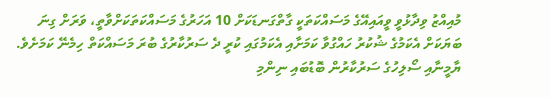މުއިއްޒު ވިދާޅުވީ ވީއައިއޭގެ މަސައްކަތަކީ ގާތްގަނޑަކަށް 10 އަހަރުގެ މަސައްކަތަކަށްވާތީ، ވަރަށް ގިނަ ބަޔަކަށް އެކަމުގެ ޝުކުރު ހައްގުވާ ކަމަށާއި އެކަމުގައި ކުރީ ދެ ސަރުކާރުގެ ބުރަ މަސައްކަތް ހިމެނޭ ކަމަށެވެ.
ޔާމީނާއި ސޯލިހުގެ ސަރުކާރުން ބޮޑުބައި ނިންމި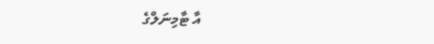އާ ޓާމިނަލްގެ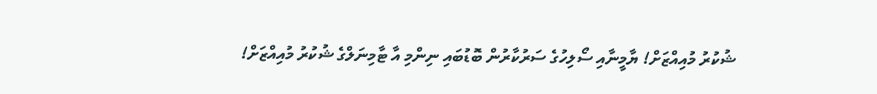ޝުކުރު މުއިއްޒަށް! ޔާމީނާއި ސޯލިހުގެ ސަރުކާރުން ބޮޑުބައި ނިންމި އާ ޓާމިނަލްގެ ޝުކުރު މުއިއްޒަށް!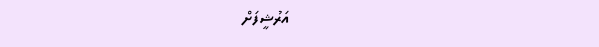އަރުޝީފަށް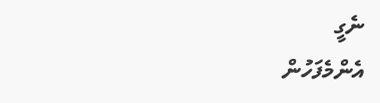ނެގީ
އެންމެފަހުން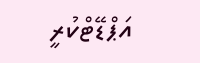އަޕްޑޭޓްކުރީ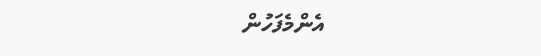އެންމެފަހުން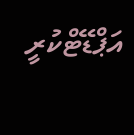އަޕްޑޭޓްކުރީ